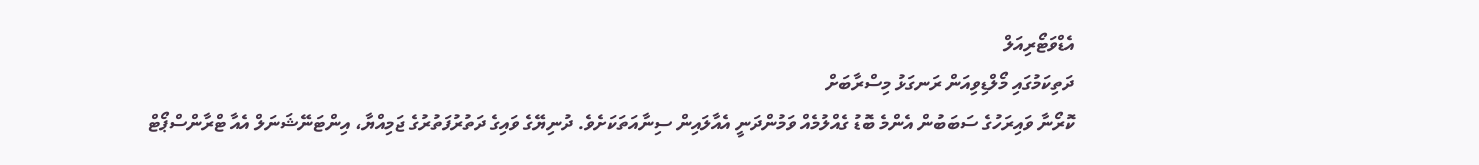އެޑްވަޓޯރިއަލް
ދަތިކަމުގައި މޯލްޑިވިއަން ރަނގަޅު މިސްރާބަށް
ކޮރޯނާ ވައިރަހުގެ ސަބަބުން އެންމެ ބޮޑު ގެއްލުމެއް ވަމުންދަނީ އެއާލައިން ސިނާއަތަކަށެވެ. ދުނިޔޭގެ ވައިގެ ދަތުރުފަތުރުގެ ޖަމިއްޔާ، އިންޓަނޭޝަނަލް އެއާ ޓްރާންސްޕޯޓް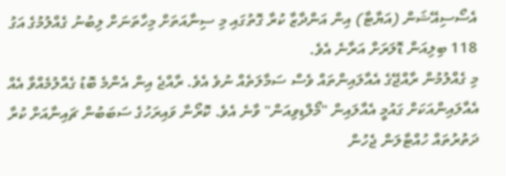އެސޯސިއޭޝަން (އަޔާޓާ) އިން އަންދާޒާ ކުރާ ގޮތުގައި މި ސިނާއަތަށް މިހާތަނަށް ލިބުނު ގެއްލުމުގެ އަގު 118 ބިލިއަން ޑޮލަރަށް އަރާނެ އެވެ.
މި ގެއްލުމުން ރާއްޖޭގެ އެއާލައިންތައް ވެސް ސަމާލަތެއް ނުވެ އެވެ. ރާއްޖެ އިން އެންމެ ބޮޑު ގެއްލުމެއްވާ އެއް އެއާލައިންއަކަށް ގައުމީ އެއާލައިން "މޯލްޑިވިއަން" ވާނެ އެވެ. ކޮރޯނާ ވައިރަހުގެ ސަބަބުން ޗައިނާއަށް ކުރާ ދަތުރުތައް ހުއްޓާލަން ޖެހުން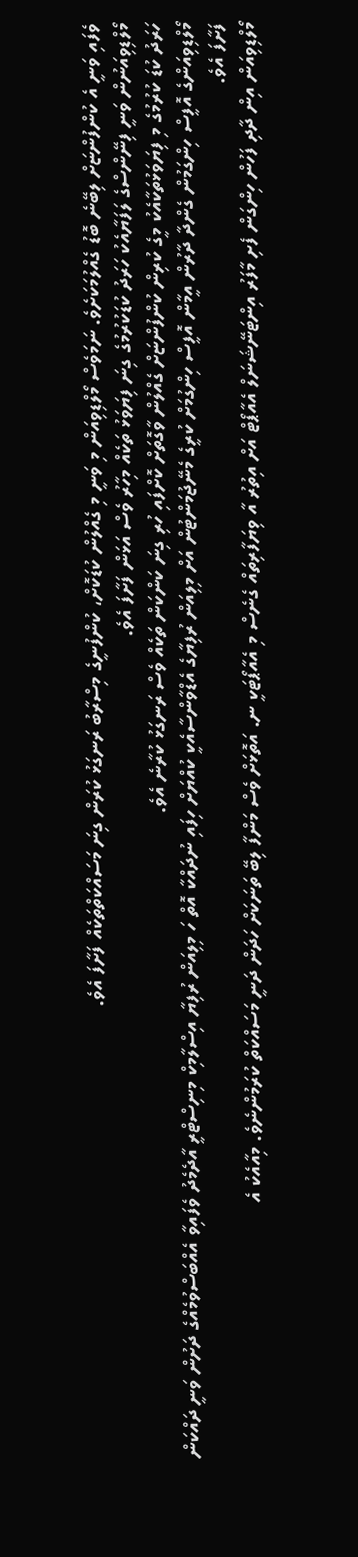ވެފައި ވަނީ އެ ކުންފުންޏަށް ލިބޭނެ ބޮޑު ގެއްލުމަކަށެވެ. ނަމަވެސް މޯލްޑިވިއަން މި ވަނީ މި ގެއްލުން ކުޑަކޮށް، ކުންފުނީގެ މިސްރާބު ރަނގަޅު ކުރަން ގިނަ މަސައްކަތްތަކެއް ފަށާފަ އެވެ.
މޯލްޑިވިއަނުން ވަނީ ފިނޭންސްގެ ލަފަޔާއެކު ހަރަދު ކުޑަކުރުމުގެ ގިނަ ފިޔަވަޅު ތަކެއް މިހާރު ވެސް އަޅަން ފަށާފަ އެވެ.
ހަރަދު ކުޑަ ކުރުމުގެ މި ފިޔަވަޅުތަކާއެކު މީގެ ކުރިން ކުންފުންޏަށް ގެއްލުން ވާގޮތަށް ކޮށްފައި ހުރި ގިނަ ކަންކަން ތަކެއް ވެސް ރަނގަޅު ކުރާނެ އެވެ.
މޯލްޑިވިއަންގެ އޮފީސް ހިންގަމުން ގެންދާ ދާރުން އީމާން އޮފީސް ހިންގުމަށް ކުރީގެ މެނޭޖުމަންޓުން އަށް މިލިއަން ރުފިޔާގެ އެޑްވާންސާއެކީ ކުއްޔަށް ހިފައި ނުދައްކާ އޮތް ހަ މިލިއަން ރުފިޔާ އިސްލާމިކް މިނިސްޓްރީ އާދެމެދު ވެފައިވާ އެއްބަސްވުމެއްގެ ދަށުން ވަނީ ދައްކަން ފަށާފަ އެވެ.
މޯލްޑިވިއަން އިން ދާދި ފަހުން ހިންގަން ފެށި މާފަރު އިންޓަނޭޝަނަލް އެއާޕޯޓް އަށް އިތުރު އާ ވިޔަފާރިތައް ގެނެސް މި އެއާޕޯޓަކީ ނ. އަތޮޅަށް ވެސް މަންފާ ލިބޭ ތަނަކަށް ހަދަން ދަނީ މަސައްކަތް ކުރަމުންނެވެ. މިއާއެކު އެ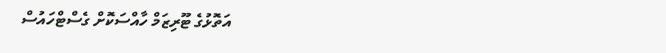އަތޮޅުގެ ޓޫރިޒަމް ހާއްސަކޮށް ގެސްޓްހައުސް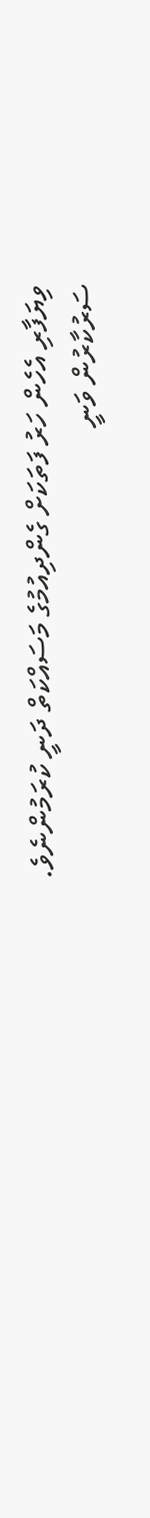ވިޔަފާރި އެހެން ހަރު ފަތަކަށް ގެންދިއުމުގެ މަސައްކަތް ދަނީ ކުރަމުންނެވެ.
ސަރުކާރުން ވަނީ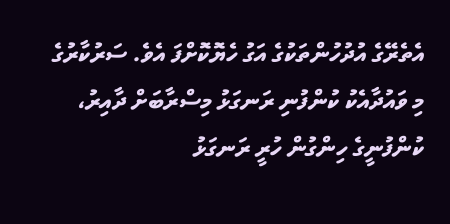އެތެރޭގެ އުދުހުންތަކުގެ އަގު ހެޔޮކޮށްފަ އެވެ. ސަރުކާރުގެ މި ވައުދާއެކު ކުންފުނި ރަނގަޅު މިސްރާބަށް ދާއިރު، ކުންފުނީގެ ހިންގުން ހުރީ ރަނގަޅު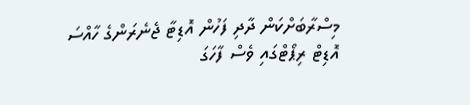މިސްރާބަށްކަން ދާދި ފަހުން އޮޑިޓާ ޖެނެރަންގެ ހާއްސަ އޮޑިޓް ރިޕޯޓްގައި ވެސް ފާހަގަ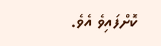ކޮށްފައިވެ އެވެ.